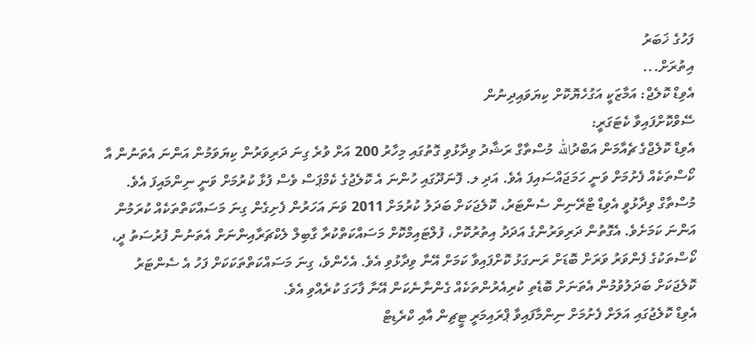ފަހުގެ ޚަބަރު
އިތުރަށް...
އެވިޑް ކޮލެޖް: އަމާޒަކީ އަގުހެޔޮކޮށް ކިޔަވައިދިނުން
ސޭވްކޮށްފައިވާ ކެޓަގަރީ:
އެވިޑް ކޮލެޖްގެ ޗެއާމަން އަބްދުالله މުސްތާގް ރަޝާދު ވިދާޅުވި ގޮތުގައި މިހާރު 200 އަށް ވުރެ ގިނަ ދަރިވަރުން ކިޔަވަމުން އަންނަ އެތަނުން އާ ކޯސްތަކެއް ފެށުމަށް ވަނީ ހަމަޖައްސައިފަ އެވެ. އަދި ލ. ފޮނަދޫގައި ހުންނަ އެ ކޮލެޖުގެ ކެމްޕަސް ވެސް ފުޅާ ކުރުމަށް ވަނީ ނިންމައިފަ އެވެ.
މުސްތާގް ވިދާޅުވީ އެވިޑް ޓްރޭނިން ސެންޓަރު، ކޮލެޖަކަށް ބަދަލު ކުރުމަށް 2011 ވަނަ އަހަރުން ފެށިގެން ގިނަ މަސައްކަތްތަކެއް ކުރަމުން އަންނަ ކަމަށެވެ. އެގޮތުން ދަރިވަރުންގެ އަދަދު އިތުރުކޮށް، ފުލްޓައިމްކޮށް މަސައްކަތްކުރާ ގާބިލް ލެކްޗަރާއިންނަށް އެތަނުން ފުރުސަތު ދީ، ކޯސްތަކުގެ ފެންވަރު ވަރަށް ބޮޑަށް ރަނގަޅު ކޮށްފައިވާ ކަމަށް އޭނާ ވިދާޅުވި އެވެ. އެހެންވެ، ގިނަ މަސައްކަތްތަކަކަށް ފަހު އެ ސެންޓަރު ކޮލެޖަކަށް ބަދަލުވުމުން އެތަނަށް ބޮޑެތި ކުރިއެރުންތަކެއް ގެންނާނެކަން އޭނާ ފާހަގަ ކުރެއްވި އެވެ.
އެވިޑް ކޮލެޖުގައި އަލަށް ފެށުމަށް ނިންމާފައިވާ ޕްރައިމަރީ ޓީޗިން އާއި ކްރެޑިޓް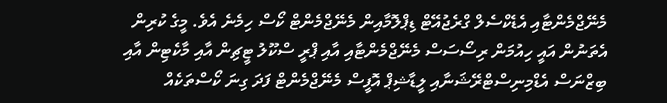މެނޭޖްމެންޓާއި އެޑެކްސެލް ގްރެޖުއޭޓް ޑިޕްލޮމާއިން މެނޭޖްމެންޓް ކޯސް ހިމެނެ އެވެ. މީގެ ކުރިން އެތަނުން އައީ ހިއުމަން ރިސޯސަސް މެނޭޖްމެންޓާއި އާއި ޕްރީ ސްކޫލު ޓީޗިން އާއި މާކެޓިން އާއި ބިޒްނަސް އެޑްމިނިސްޓްރޭޝަނާއި ލީޑާޝިޕް އޮފީސް މެނޭޖްމެންޓް ފަދަ ގިނަ ކޯސްތަކެއް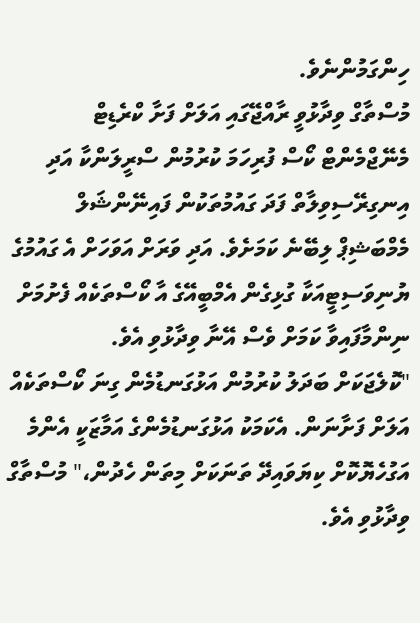ހިންގަމުންނެވެ.
މުސްތާގް ވިދާޅުވީ ރާއްޖޭގައި އަލަށް ފަށާ ކްރެޑިޓް މެނޭޖްމެންޓް ކޯސް ފުރިހަމަ ކުރުމުން ސްރީލަންކާ އަދި އިނގިރޭސިވިލާތް ފަދަ ގައުމުތަކުން ފައިނޭންޝަލް މެމްބަޝިޕް ލިބޭނެ ކަމަށެވެ. އަދި ވަރަށް އަވަހަށް އެ ގައުމުގެ ޔުނިވަސިޓީއަކާ ގުޅިގެން އެމްބީއޭގެ އާ ކޯސްތަކެއް ފެށުމަށް ނިންމާފައިވާ ކަމަށް ވެސް އޭނާ ވިދާޅުވި އެވެ.
"ކޮލެޖަކަށް ބަދަލު ކުރުމުން އަޅުގަނޑުމެން ގިނަ ކޯސްތަކެއް އަލަށް ފަށާނަން. އެކަމަކު އަޅުގަނޑުމެންގެ އަމާޒަކީ އެންމެ އަގުހެޔޮކޮށް ކިޔަވައިދޭ ތަނަކަށް މިތަން ހެދުން،" މުސްތާގް ވިދާޅުވި އެވެ.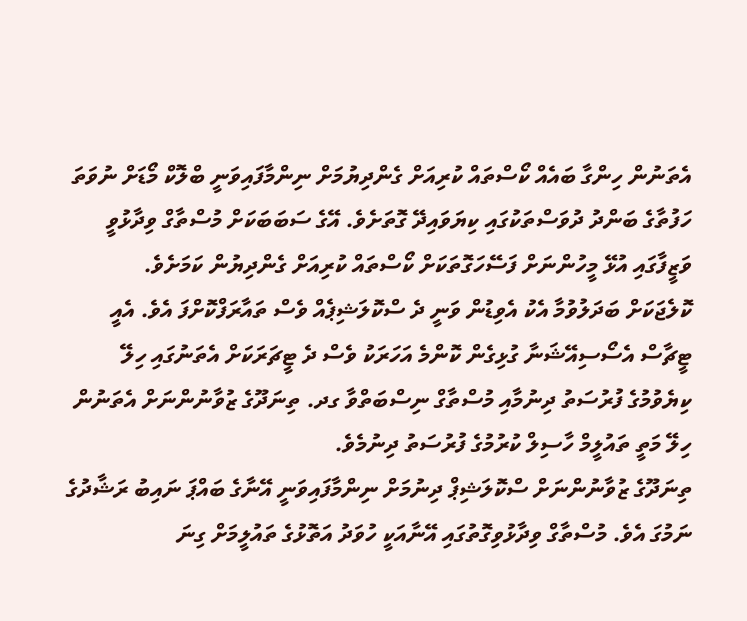އެތަނުން ހިންގާ ބައެއް ކޯސްތައް ކުރިއަށް ގެންދިޔުމަށް ނިންމާފައިވަނީ ބްލޮކް މޯޑަށް ނުވަތަ ހަފުތާގެ ބަންދު ދުވަސްތަކުގައި ކިޔަވައިދޭ ގޮތަށެވެ. އޭގެ ސަބަބަކަށް މުސްތާގް ވިދާޅުވީ ވަޒީފާގައި އުޅޭ މީހުންނަށް ފަސޭހަގޮތަކަށް ކޯސްތައް ކުރިއަށް ގެންދިޔުން ކަމަށެވެ.
ކޮލެޖަކަށް ބަދަލުވުމާ އެކު އެވިޑުން ވަނީ ދެ ސްކޮލަޝިޕެއް ވެސް ތައާރަފްކޮށްފަ އެވެ. އެއީ ޓީޗާސް އެސޯސިއޭޝަނާ ގުޅިގެން ކޮންމެ އަހަރަކު ވެސް ދެ ޓީޗަރަކަށް އެތަނުގައި ހިލޭ ކިޔެވުމުގެ ފުރުސަތު ދިނުމާއި މުސްތާގް ނިސްބަތްވާ ގދ. ތިނަދޫގެ ޒުވާނުންނަށް އެތަނުން ހިލޭ މަތީ ތައުލީމް ހާސިލް ކުރުމުގެ ފުރުސަތު ދިނުމެވެ.
ތިނަދޫގެ ޒުވާނުންނަށް ސްކޮލަޝިޕް ދިނުމަށް ނިންމާފައިވަނީ އޭނާގެ ބައްޕަ ނައިބު ރަޝާދުގެ ނަމުގަ އެވެ. މުސްތާގް ވިދާޅުވިގޮތުގައި އޭނާއަކީ ހުވަދު އަތޮޅުގެ ތައުލީމަށް ގިނަ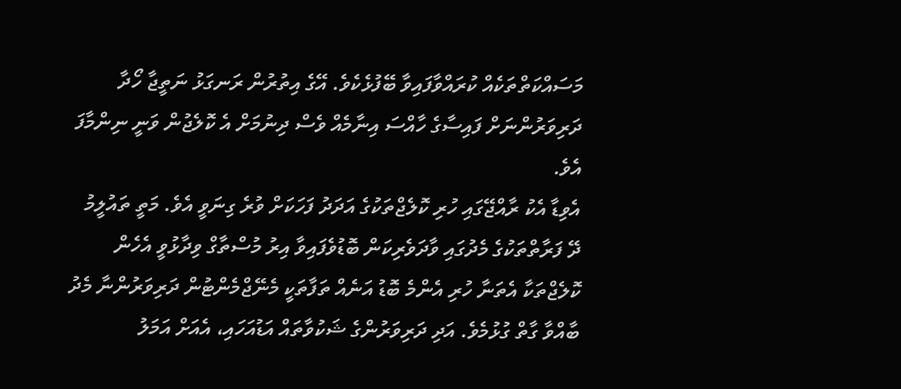މަސައްކަތްތަކެއް ކުރައްވާފައިވާ ބޭފުޅެކެވެ. އޭގެ އިތުރުން ރަނގަޅު ނަތީޖާ ހޯދާ ދަރިވަރުންނަށް ފައިސާގެ ހާއްސަ އިނާމެއް ވެސް ދިނުމަށް އެ ކޮލެޖުން ވަނީ ނިންމާފަ އެވެ.
އެވިޑާ އެކު ރާއްޖޭގައި ހުރި ކޮލެޖްތަކުގެ އަދަދު ފަހަކަށް ވުރެ ގިނަވީ އެވެ. މަތީ ތައުލީމު ދޭ ފަރާތްތަކުގެ މެދުގައި ވާދަވެރިކަން ބޮޑުވެފައިވާ އިރު މުސްތާގް ވިދާޅުވީ އެހެން ކޮލެޖްތަކާ އެތަނާ ހުރި އެންމެ ބޮޑު އަނެއް ތަފާތަކީ މެނޭޖްމެންޓުން ދަރިވަރުންނާ މެދު ބާއްވާ ގާތް ގުޅުމެވެ. އަދި ދަރިވަރުންގެ ޝަކުވާތައް އަޑުއަހައި، އެއަށް އަމަލު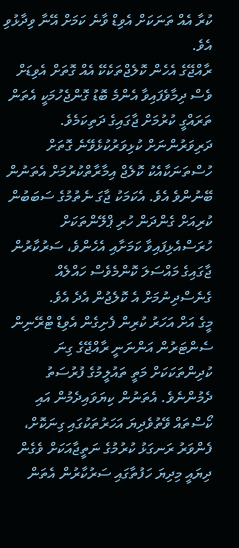ކުރާ އެއް ތަނަކަށް އެވިޑް ވާނެ ކަމަށް އޭނާ ވިދާޅުވި އެވެ.
ރާއްޖޭގެ އެހެން ކޮލެޖްތަކެކޭ އެއް ގޮތަށް އެވިޑަށް ވެސް ދިމާވެފައިވާ އެންމެ ބޮޑު ގޮންޖެހުމަކީ އެތަން ތަރައްގީ ކުރުމަށް ޖާގައިގެ ދަތިކަމެވެ. ދަރިވަރުންނަށް ކުޅިވަރުކުޅެވޭނެ ގޮތަށް ހުސްތަނަކާއެކު ކޮލެޖް އިމާރާތްކުރުމަށް އެތަނުން ބޭނުންވެ އެވެ. އެކަމަކު ޖާގަ ނެތުމުގެ ސަބަބުން ކުރިއަށް ގެންދަން ހުރި ޕްލޭންތަކަށް ހުރަސްއެޅިފައިވާ ކަމަށާއި އެހެންވެ، ސަރުކާރުން ޖާގައިގެ މައްސަލަ ކޮންމެވެސް ހައްލެއް ގެނެސްދިނުމަށް އެ ކޮލެޖުން އެދެ އެވެ.
މީގެ އަށް އަހަރު ކުރިން ފެށިގެން އެވިޑް ޓްރޭނިން ސެންޓަރުން އަންނަނީ ރާއްޖޭގެ ގިނަ ކުދިންތަކަކަށް މަތީ ތައުލީމުގެ ފުރުސަތު ދެމުންނެވެ. އެތަނުން ކިޔަވައިދެމުން އައި ކޯސްތައް ވޭތުވެދިޔަ އަހަރުތަކުގައި ގިނަކޮށް، ފެންވަރު ރަނގަޅު ކުރުމުގެ ނަތީޖާއަކަށް ވެގެން ދިޔައީ މިދިޔަ ހަފުތާގައި ސަރުކާރުން އެތަން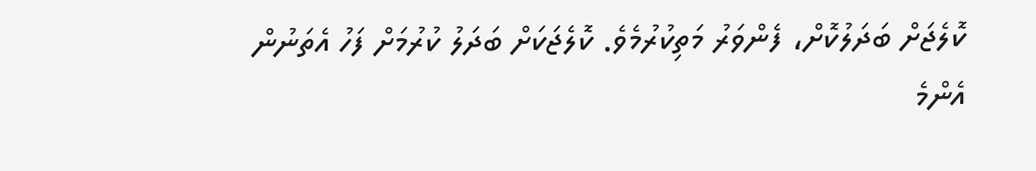ކޮލެޖަށް ބަދަލުކޮށް، ފެންވަރު މަތިކުރުމެވެ. ކޮލެޖަކަށް ބަދަލު ކުރުމަށް ފަހު އެތަނުން އެންމެ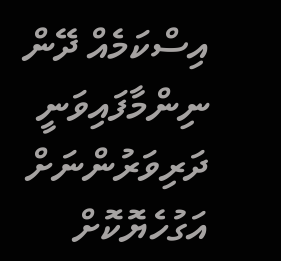އިސްކަމެއް ދޭން ނިންމާފައިވަނީ ދަރިވަރުންނަށް އަގުހެޔޮކޮށް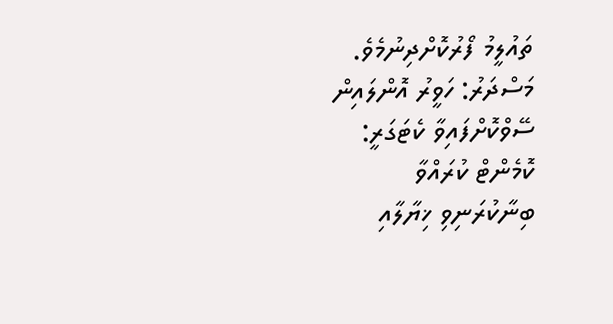ތައުލީމު ފޯރުކޮށްދިނުމެވެ.
މަސްދަރު: ހަވީރު އޮންލައިން
ސޭވްކޮށްފައިވާ ކެޓަގަރީ:
ކޮމެންޓް ކުރައްވާ
ބިނާކުރަނިވި ޚިޔާލާއި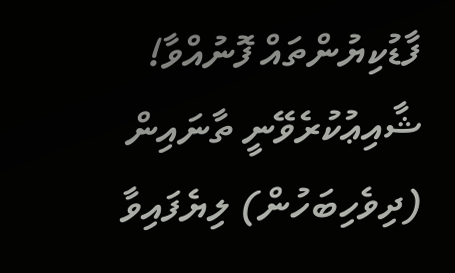ފާޑުކިޔުންތައް ފޮނުއްވާ! ޝާއިޢުކުރެވޭނީ ތާނައިން (ދިވެހިބަހުން) ލިޔެފައިވާ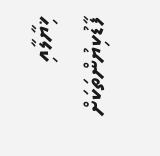ޚިޔާލާއި ފާޑުކިޔުންތަކަށް